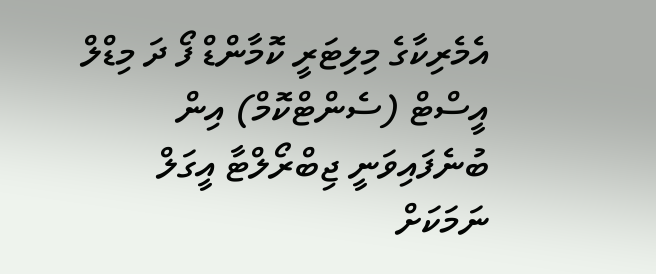އެމެރިކާގެ މިލިޓަރީ ކޮމާންޑް ފޯ ދަ މިޑްލް އީސްޓް (ސެންޓްކޮމް) އިން ބުނެފައިވަނީ ޖިބްރޯލްޓާ އީގަލް ނަމަކަށް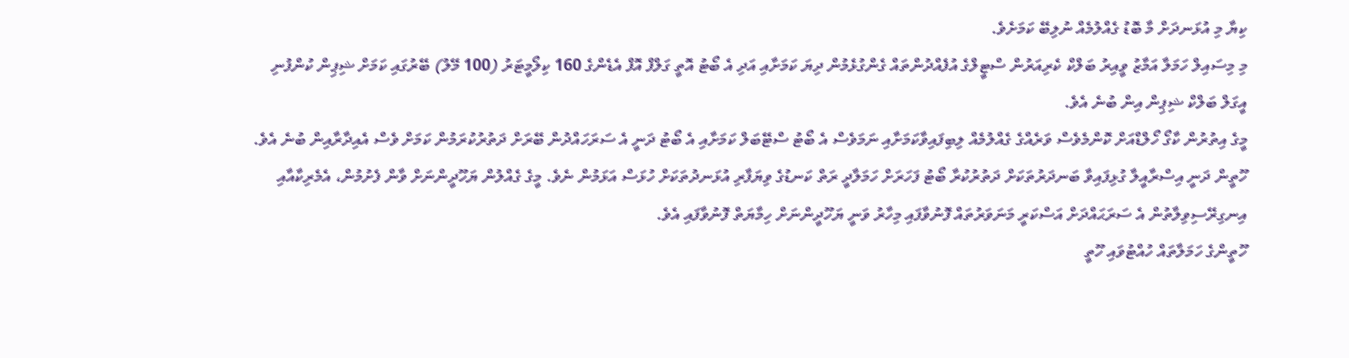ކިޔާ މި އުޅަނދަށް މާ ބޮޑު ގެއްލުމެއް ނުލިބޭ ކަމަށެވެ.
މި މިސައިލް ހަމަލާ އަމާޒު ވީއިރު ބަލްކް ކެރިއަރުން ސްޓީލްގެ އުފެއްދުންތައް ގެންގުޅެމުން ދިޔަ ކަމަށާއި އަދި އެ ބޯޓު އޮތީ ގަލްފް އޮފް އެޑެންގެ 160 ކިލޯމީޓަރު (100 މޭލު) ބޭރުގައި ކަމަށް ޝިޕިން ކުންފުނި އީގަލް ބަލްކް ޝިޕިން އިން ބުނެ އެވެ.
މީގެ އިތުރުން ކާގޯ ހޯލްޑްއަށް ކޮންމެވެސް ވަރެއްގެ ގެއްލުމެއް ލިބިފައިވާކަމަށާއި ނަމަވެސް އެ ބޯޓު ސްޓޭބަލް ކަމަށާއި އެ ބޯޓު ދަނީ އެ ސަރަހައްދުން ބޭރަށް ދަތުރުކުރަމުން ކަމަށް ވެސް އެއިދާރާއިން ބުނެ އެވެ.
ހޫތީން ދަނީ އިސްރާއީލާ ގުޅިފައިވާ ބަނދަރުތަކަށް ދަތުރުކުރާ ބޯޓު ފަހަރަށް ހަމަލާދީ ރަތް ކަނޑުގެ ވިޔަފާރި އުޅަނދުތަކަށް ހުޅަސް އަޅަމުން ނެވެ. މީގެ ގެއްލުން ޔަހޫދީންނަށް ވާން ފެށުމުން، އެމެރިކާއާއި އިނގިރޭސިވިލާތުން އެ ސަރަޙައްދަށް އަސްކަރީ މަނަވަރުތައް ފޮނުވާފައި މިހާރު ވަނީ ޔަހޫދީންނަށް ހިމާޔަތް ފޮނުވާފައި އެވެ.
ހޫތީންގެ ހަމަލާތައް ހުއްޓުވައި ހޫތީ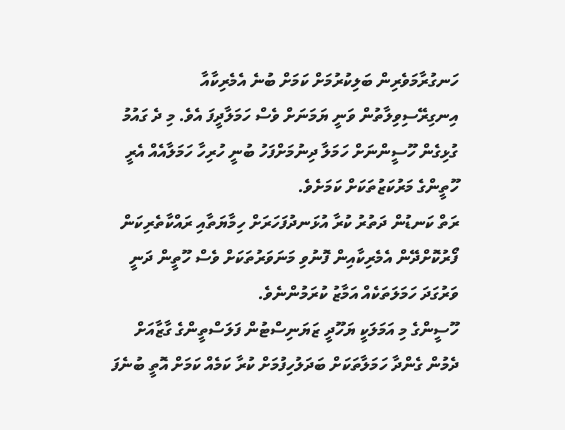ހަނގުރާމަވެރިން ބަލިކުރުމަށް ކަމަށް ބުނެ އެމެރިކާއާ އިނގިރޭސިވިލާތުން ވަނީ ޔަމަނަށް ވެސް ހަމަލާދީފަ އެވެ. މި ދެ ގައުމު ގުޅިގެން ހޫސީންނަށް ހަމަލާ ދިނުމަށްފަހު ބުނީ ހުރިހާ ހަމަލާއެއް އެރީ ހޫތީންގެ މަރުކަޒުތަކަށް ކަމަށެވެ.
ރަތް ކަނޑުން ދަތުރު ކުރާ އުޅަނދުފަހަރަށް ހިމާޔަތާއި ރައްކާތެރިކަން ފޯރުކޮށްދޭން އެމެރިކާއިން ފޮނުވި މަނަވަރުތަކަށް ވެސް ހޫތީން ދަނީ ވަރުގަދަ ހަމަލަތަކެއް އަމާޒު ކުރަމުންނެވެ.
ހޫސީންގެ މި އަމަލަކީ ޔަހޫދީ ޒަޔަނިސްޓުން ފަލަސްތީންގެ ގާޒާއަށް ދެމުން ގެންދާ ހަމަލާތަކަށް ބަދަލުހިފުމަށް ކުރާ ކަމެއް ކަމަށް އޮތީ ބުނެފަ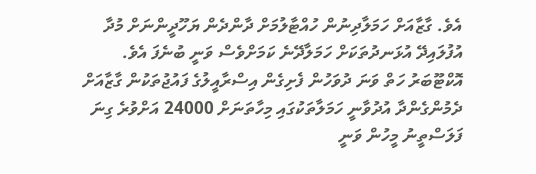އެވެ. ގާޒާއަށް ހަމަލާދިނުން ހުއްޓާލުމަށް ދާންދެން ޔަހޫދީންނަށް މުދާ އުފުލައިދޭ އުޅަނދުތަކަށް ހަމަލާދޭނެ ކަމަށްވެސް ވަނީ ބުނެފަ އެވެ.
އޮކްޓޫބަރު ހަތް ވަނަ ދުވަހުން ފެށިގެން އިސްރާއީލުގެ ފައުޖުތަކުން ގާޒާއަށް ދެމުންގެންދާ އުދުވާނީ ހަމަލާތަކުގައި މިހާތަނަށް 24000 އަށްވުރެ ގިނަ ފަލަސްތީނު މީހުން ވަނީ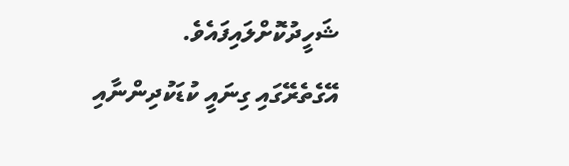ޝަހީދުކޮށްލައިފައެވެ.
އޭގެތެރޭގައި ގިނައީ ކުޑަކުދިންނާއި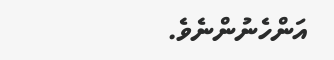އަންހެނުންނެވެ.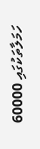ހަމަލާތަކުގައި 60000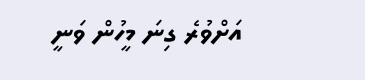އަށްވުރެ ގިނަ މީހުން ވަނީ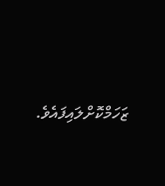ޒަހަމްކޮށްލައިފައެވެ.